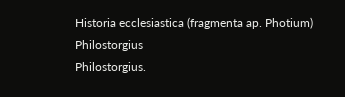Historia ecclesiastica (fragmenta ap. Photium)
Philostorgius
Philostorgius.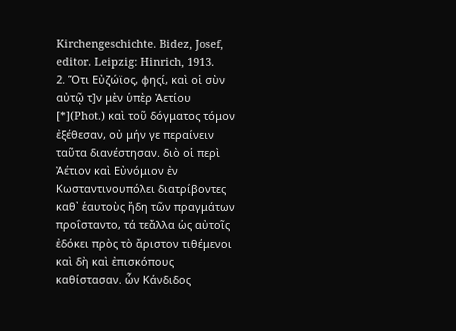Kirchengeschichte. Bidez, Josef, editor. Leipzig: Hinrich, 1913.
2. Ὅτι Εὐζώϊος, φηςί, καὶ οἱ σὺν αὐτῷ τ]ν μὲν ὑπὲρ Ἀετίου [*](Phot.) καὶ τοῦ δόγματος τόμον ἐξέθεσαν, οὐ μήν γε περαίνειν ταῦτα διανέστησαν. διὸ οἱ περὶ Ἀέτιον καὶ Εὐνόμιον ἐν Κωσταντινουπόλει διατρίβοντες καθ᾿ ἑαυτοὺς ἤδη τῶν πραγμάτων προΐσταντο, τά τεἄλλα ὡς αὐτοῖς ἐδόκει πρὸς τὸ ἄριστον τιθέμενοι καὶ δὴ καὶ ἐπισκόπους καθίστασαν. ὧν Κάνδιδος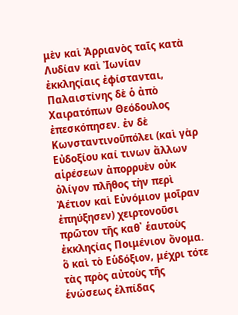μὲν καὶ Ἀρριανὸς ταῖς κατὰ Λυδίαν καὶ Ἰωνίαν ἐκκληςίαις ἐφίστανται, Παλαιστίνης δὲ ὁ ἀπὸ Χαιρατόπων Θεόδουλος ἐπεσκόπησεν. ἐν δὲ Κωνσταντινοῦπόλει (καὶ γὰρ Εὐδοξίου καί τινων ἄλλων αἱρέσεων ἀπορρυὲν οὐκ ὀλίγον πλῆθος τὴν περὶ Ἀέτιον καὶ Εὐνόμιον μοῖραν ἐπηύξησεν) χειρτονοῦσι πρῶτον τῆς καθ᾿ ἑαυτοὺς ἐκκληςίας Ποιμένιον ὄνομα. ὃ καὶ τὸ Εὑδόξιον, μέχρι τότε τὰς πρὸς αὐτοὺς τῆς ἑνώσεως ἐλπίδας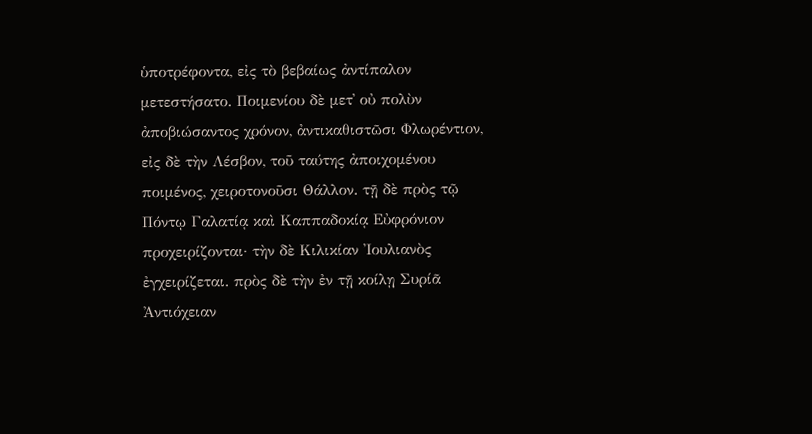ὑποτρέφοντα, εἰς τὸ βεβαίως ἀντίπαλον μετεστήσατο. Ποιμενίου δὲ μετ᾿ οὐ πολὺν ἀποβιώσαντος χρόνον, ἀντικαθιστῶσι Φλωρέντιον, εἰς δὲ τὴν Λέσβον, τοῦ ταύτης ἀποιχομένου ποιμένος, χειροτονοῦσι Θάλλον. τῇ δὲ πρὸς τῷ Πόντῳ Γαλατίᾳ καὶ Καππαδοκίᾳ Εὐφρόνιον προχειρίζονται· τὴν δὲ Κιλικίαν Ἰουλιανὸς ἐγχειρίζεται. πρὸς δὲ τὴν ἐν τῇ κοίλῃ Συρίᾶ Ἀντιόχειαν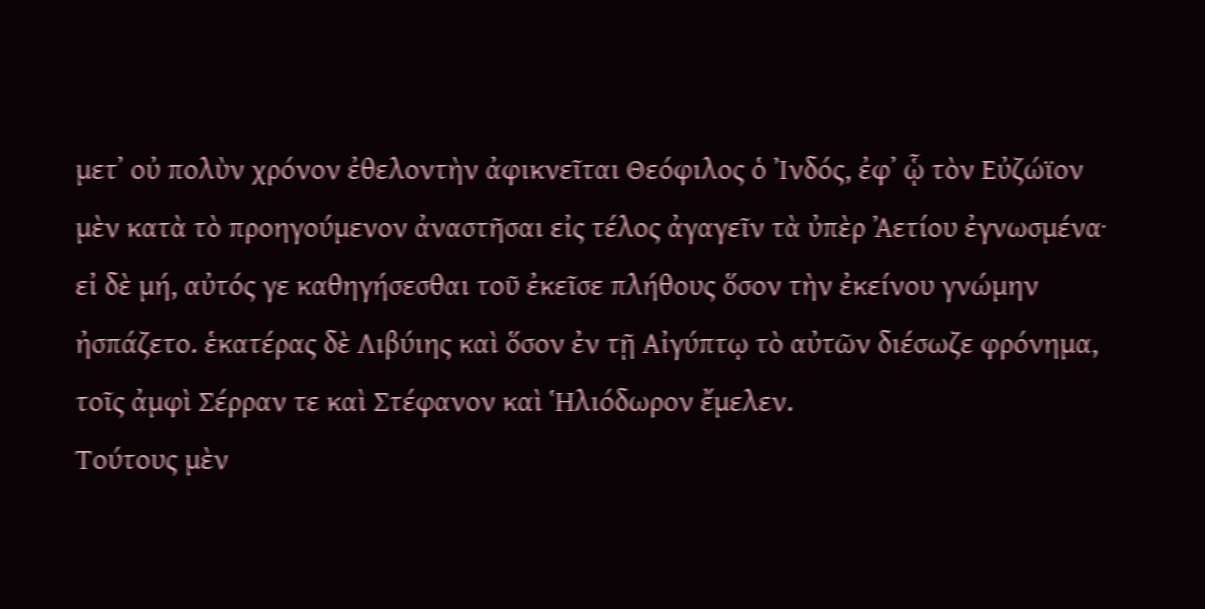μετ᾿ οὐ πολὺν χρόνον ἐθελοντὴν ἀφικνεῖται Θεόφιλος ὁ Ἰνδός, ἐφ᾿ ᾧ τὸν Εὐζώϊον μὲν κατὰ τὸ προηγούμενον ἀναστῆσαι εἰς τέλος ἀγαγεῖν τὰ ὐπὲρ Ἀετίου ἐγνωσμένα· εἰ δὲ μή, αὐτός γε καθηγήσεσθαι τοῦ ἐκεῖσε πλήθους ὅσον τὴν ἐκείνου γνώμην ἠσπάζετο. ἑκατέρας δὲ Λιβύιης καὶ ὅσον ἐν τῇ Αἰγύπτῳ τὸ αὐτῶν διέσωζε φρόνημα, τοῖς ἀμφὶ Σέρραν τε καὶ Στέφανον καὶ Ἡλιόδωρον ἔμελεν.
Τούτους μὲν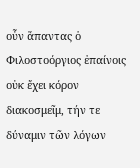οὖν ἅπαντας ὁ Φιλοστοόργιος ἐπαίνοις οὐκ ἔχει κόρον διακοσμεῖμ, τήν τε δύναμιν τῶν λόγων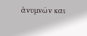ἀνυμνῶν και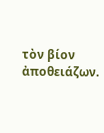τὸν βίον ἀποθειάζων.